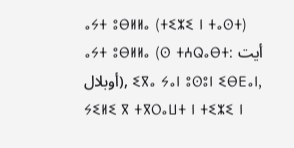ⴰⵢⵜ ⵓⴱⵍⵍⴰ (ⵜⵉⵣⵉ ⵏ ⵜⴰⵙⵜ)
ⴰⵢⵜ ⵓⴱⵍⵍⴰ (ⵙ ⵜⵄⵕⴰⴱⵜ: أيت أوبلال), ⵉⴳⴰ ⵢⴰⵏ ⵓⵙⵓⵏ ⵉⴱⴹⴰⵏ, ⵢⵉⵍⵉ ⴳ ⵜⴳⵔⴰⵡⵜ ⵏ ⵜⵉⵣⵉ ⵏ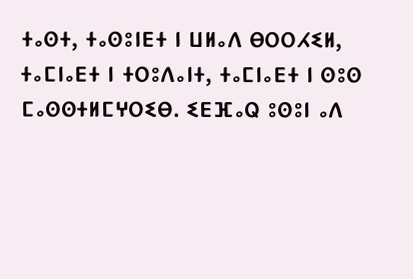ⵜⴰⵙⵜ, ⵜⴰⵙⵓⵏⴹⵜ ⵏ ⵡⵍⴰⴷ ⴱⵔⵔⵃⵉⵍ, ⵜⴰⵎⵏⴰⴹⵜ ⵏ ⵜⵔⵓⴷⴰⵏⵜ, ⵜⴰⵎⵏⴰⴹⵜ ⵏ ⵙⵓⵙ ⵎⴰⵙⵙⵜⵍⵎⵖⵔⵉⴱ. ⵉⴹⴼⴰⵕ ⵓⵙⵓⵏ ⴰⴷ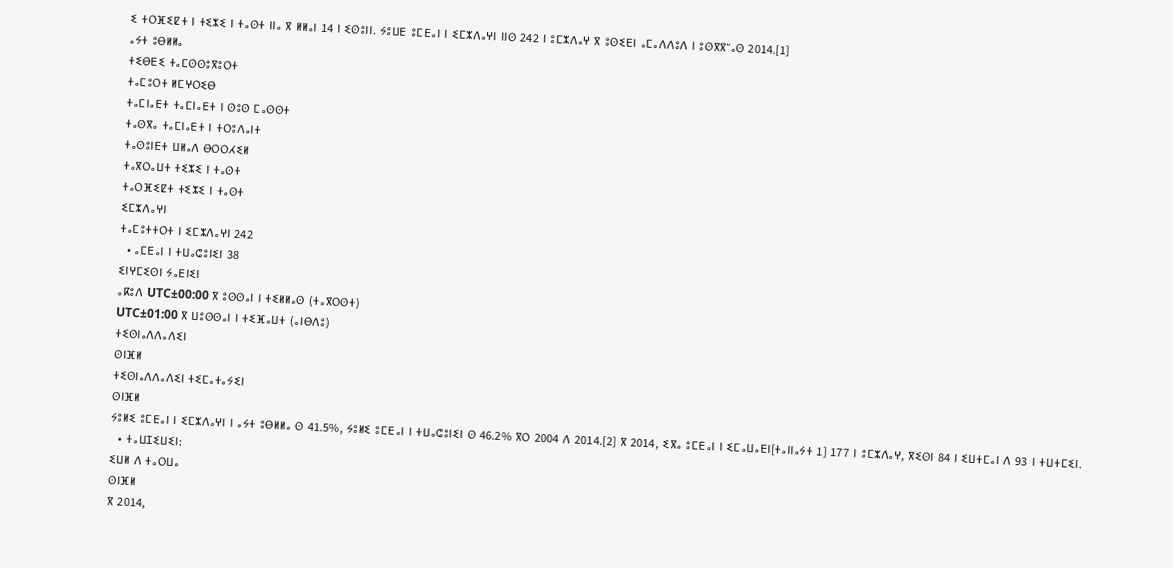ⵉ ⵜⵔⴼⵉⵇⵜ ⵏ ⵜⵉⵣⵉ ⵏ ⵜⴰⵙⵜ ⵏⵏⴰ ⴳ ⵍⵍⴰⵏ 14 ⵏ ⵉⵙⵓⵏⵏ. ⵢⵓⵡⴹ ⵓⵎⴹⴰⵏ ⵏ ⵉⵎⵣⴷⴰⵖⵏ ⵏⵏⵙ 242 ⵏ ⵓⵎⵣⴷⴰⵖ ⴳ ⵓⵙⵉⴹⵏ ⴰⵎⴰⴷⴷⵓⴷ ⵏ ⵓⵙⴳⴳⵯⴰⵙ 2014.[1]
ⴰⵢⵜ ⵓⴱⵍⵍⴰ
ⵜⵉⴱⴹⵉ ⵜⴰⵎⵙⵙⵓⴳⵓⵔⵜ
ⵜⴰⵎⵓⵔⵜ ⵍⵎⵖⵔⵉⴱ
ⵜⴰⵎⵏⴰⴹⵜ ⵜⴰⵎⵏⴰⴹⵜ ⵏ ⵙⵓⵙ ⵎⴰⵙⵙⵜ
ⵜⴰⵙⴳⴰ ⵜⴰⵎⵏⴰⴹⵜ ⵏ ⵜⵔⵓⴷⴰⵏⵜ
ⵜⴰⵙⵓⵏⴹⵜ ⵡⵍⴰⴷ ⴱⵔⵔⵃⵉⵍ
ⵜⴰⴳⵔⴰⵡⵜ ⵜⵉⵣⵉ ⵏ ⵜⴰⵙⵜ
ⵜⴰⵔⴼⵉⵇⵜ ⵜⵉⵣⵉ ⵏ ⵜⴰⵙⵜ
ⵉⵎⵣⴷⴰⵖⵏ
ⵜⴰⵎⵓⵜⵜⵔⵜ ⵏ ⵉⵎⵣⴷⴰⵖⵏ 242
  • ⴰⵎⴹⴰⵏ ⵏ ⵜⵡⴰⵛⵓⵏⵉⵏ 38
ⵉⵏⵖⵎⵉⵙⵏ ⵢⴰⴹⵏⵉⵏ
ⴰⴽⵓⴷ UTC±00:00 ⴳ ⵓⵙⵙⴰⵏ ⵏ ⵜⵉⵍⵍⴰⵙ (ⵜⴰⴳⵔⵙⵜ)
UTC±01:00 ⴳ ⵡⵓⵙⵙⴰⵏ ⵏ ⵜⵉⴼⴰⵡⵜ (ⴰⵏⴱⴷⵓ)
ⵜⵉⵙⵏⴰⴷⴷⴰⴷⵉⵏ
ⵙⵏⴼⵍ
ⵜⵉⵙⵏⴰⴷⴷⴰⴷⵉⵏ ⵜⵉⵎⴰⵜⴰⵢⵉⵏ
ⵙⵏⴼⵍ
ⵢⵓⵍⵉ ⵓⵎⴹⴰⵏ ⵏ ⵉⵎⵣⴷⴰⵖⵏ ⵏ ⴰⵢⵜ ⵓⴱⵍⵍⴰ ⵙ 41.5%, ⵢⵓⵍⵉ ⵓⵎⴹⴰⵏ ⵏ ⵜⵡⴰⵛⵓⵏⵉⵏ ⵙ 46.2% ⴳⵔ 2004 ⴷ 2014.[2] ⴳ 2014, ⵉⴳⴰ ⵓⵎⴹⴰⵏ ⵏ ⵉⵎⴰⵡⴰⴹⵏ[ⵜⴰⵏⵏⴰⵢⵜ 1] 177 ⵏ ⵓⵎⵣⴷⴰⵖ, ⴳⵉⵙⵏ 84 ⵏ ⵉⵡⵜⵎⴰⵏ ⴷ 93 ⵏ ⵜⵡⵜⵎⵉⵏ.
  • ⵜⴰⵡⵊⵉⵡⵉⵏ:
ⵉⵡⵍ ⴷ ⵜⴰⵔⵡⴰ
ⵙⵏⴼⵍ
ⴳ 2014,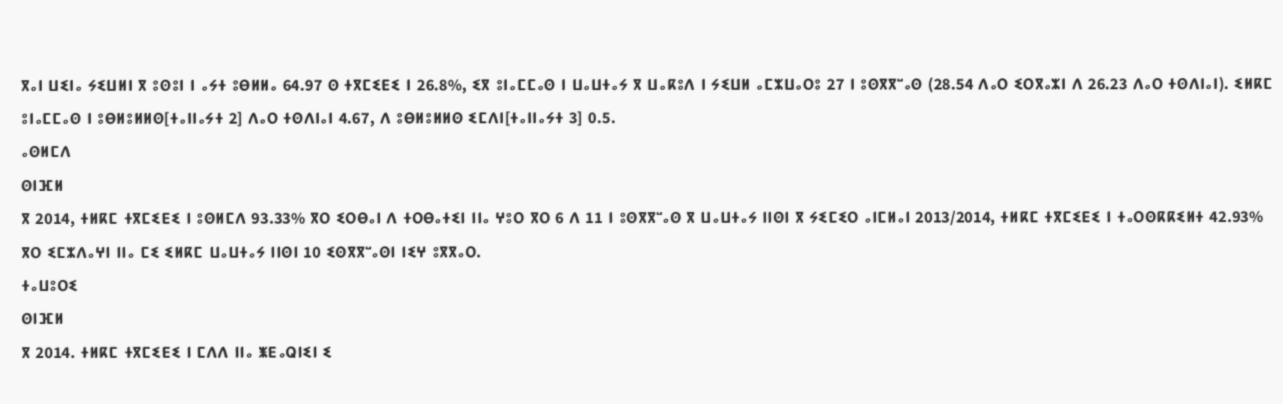ⴳⴰⵏ ⵡⵉⵏⴰ ⵢⵉⵡⵍⵏ ⴳ ⵓⵙⵓⵏ ⵏ ⴰⵢⵜ ⵓⴱⵍⵍⴰ 64.97 ⵙ ⵜⴳⵎⵉⴹⵉ ⵏ 26.8%, ⵉⴳ ⵓⵏⴰⵎⵎⴰⵙ ⵏ ⵡⴰⵡⵜⴰⵢ ⴳ ⵡⴰⴽⵓⴷ ⵏ ⵢⵉⵡⵍ ⴰⵎⵣⵡⴰⵔⵓ 27 ⵏ ⵓⵙⴳⴳⵯⴰⵙ (28.54 ⴷⴰⵔ ⵉⵔⴳⴰⵣⵏ ⴷ 26.23 ⴷⴰⵔ ⵜⵙⴷⵏⴰⵏ). ⵉⵍⴽⵎ ⵓⵏⴰⵎⵎⴰⵙ ⵏ ⵓⴱⵍⵓⵍⵍⵙ[ⵜⴰⵏⵏⴰⵢⵜ 2] ⴷⴰⵔ ⵜⵙⴷⵏⴰⵏ 4.67, ⴷ ⵓⴱⵍⵓⵍⵍⵙ ⵉⵎⴷⵏ[ⵜⴰⵏⵏⴰⵢⵜ 3] 0.5.
ⴰⵙⵍⵎⴷ
ⵙⵏⴼⵍ
ⴳ 2014, ⵜⵍⴽⵎ ⵜⴳⵎⵉⴹⵉ ⵏ ⵓⵙⵍⵎⴷ 93.33% ⴳⵔ ⵉⵔⴱⴰⵏ ⴷ ⵜⵔⴱⴰⵜⵉⵏ ⵏⵏⴰ ⵖⵓⵔ ⴳⵔ 6 ⴷ 11 ⵏ ⵓⵙⴳⴳⵯⴰⵙ ⴳ ⵡⴰⵡⵜⴰⵢ ⵏⵏⵙⵏ ⴳ ⵢⵉⵎⵉⵔ ⴰⵏⵎⵍⴰⵏ 2013/2014, ⵜⵍⴽⵎ ⵜⴳⵎⵉⴹⵉ ⵏ ⵜⴰⵔⵙⴽⴽⵉⵍⵜ 42.93% ⴳⵔ ⵉⵎⵣⴷⴰⵖⵏ ⵏⵏⴰ ⵎⵉ ⵉⵍⴽⵎ ⵡⴰⵡⵜⴰⵢ ⵏⵏⵙⵏ 10 ⵉⵙⴳⴳⵯⴰⵙⵏ ⵏⵉⵖ ⵓⴳⴳⴰⵔ.
ⵜⴰⵡⵓⵔⵉ
ⵙⵏⴼⵍ
ⴳ 2014. ⵜⵍⴽⵎ ⵜⴳⵎⵉⴹⵉ ⵏ ⵎⴷⴷ ⵏⵏⴰ ⵥⴹⴰⵕⵏⵉⵏ ⵉ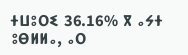ⵜⵡⵓⵔⵉ 36.16% ⴳ ⴰⵢⵜ ⵓⴱⵍⵍⴰ, ⴰⵔ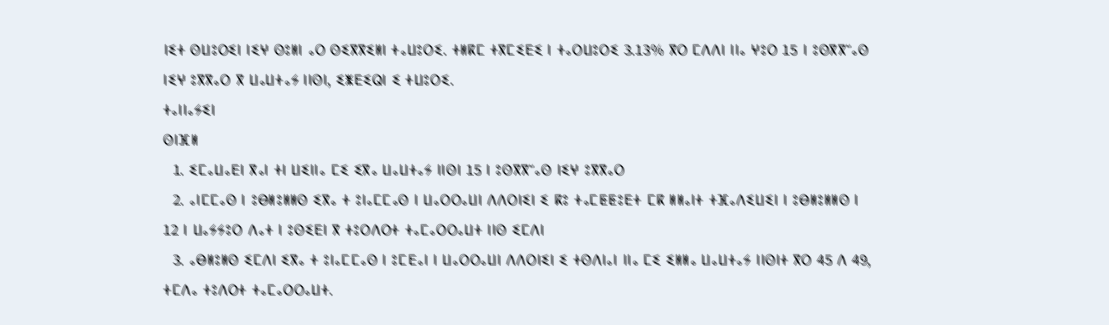ⵏⵉⵜ ⵙⵡⵓⵔⵉⵏ ⵏⵉⵖ ⵙⵓⵍⵏ ⴰⵔ ⵙⵉⴳⴳⵉⵍⵏ ⵜⴰⵡⵓⵔⵉ. ⵜⵍⴽⵎ ⵜⴳⵎⵉⴹⵉ ⵏ ⵜⴰⵔⵡⵓⵔⵉ 3.13% ⴳⵔ ⵎⴷⴷⵏ ⵏⵏⴰ ⵖⵓⵔ 15 ⵏ ⵓⵙⴳⴳⵯⴰⵙ ⵏⵉⵖ ⵓⴳⴳⴰⵔ ⴳ ⵡⴰⵡⵜⴰⵢ ⵏⵏⵙⵏ, ⵉⵥⴹⵉⵕⵏ ⵉ ⵜⵡⵓⵔⵉ.
ⵜⴰⵏⵏⴰⵢⵉⵏ
ⵙⵏⴼⵍ
  1. ⵉⵎⴰⵡⴰⴹⵏ ⴳⴰⵏ ⵜⵏ ⵡⵉⵏⵏⴰ ⵎⵉ ⵉⴳⴰ ⵡⴰⵡⵜⴰⵢ ⵏⵏⵙⵏ 15 ⵏ ⵓⵙⴳⴳⵯⴰⵙ ⵏⵉⵖ ⵓⴳⴳⴰⵔ
  2. ⴰⵏⵎⵎⴰⵙ ⵏ ⵓⴱⵍⵓⵍⵍⵙ ⵉⴳⴰ ⵜ ⵓⵏⴰⵎⵎⴰⵙ ⵏ ⵡⴰⵔⵔⴰⵡⵏ ⴷⴷⵔⵏⵉⵏ ⵉ ⴽⵓ ⵜⴰⵎⵟⵟⵓⴹⵜ ⵎⴽ ⵍⵍⴰⵏⵜ ⵜⴼⴰⴷⵉⵡⵉⵏ ⵏ ⵓⴱⵍⵓⵍⵍⵙ ⵏ 12 ⵏ ⵡⴰⵢⵢⵓⵔ ⴷⴰⵜ ⵏ ⵓⵙⵉⴹⵏ ⴳ ⵜⵓⵔⴷⵔⵜ ⵜⴰⵎⴰⵔⵔⴰⵡⵜ ⵏⵏⵙ ⵉⵎⴷⵏ
  3. ⴰⴱⵍⵓⵍⵙ ⵉⵎⴷⵏ ⵉⴳⴰ ⵜ ⵓⵏⴰⵎⵎⴰⵙ ⵏ ⵓⵎⴹⴰⵏ ⵏ ⵡⴰⵔⵔⴰⵡⵏ ⴷⴷⵔⵏⵉⵏ ⵉ ⵜⵙⴷⵏⴰⵏ ⵏⵏⴰ ⵎⵉ ⵉⵍⵍⴰ ⵡⴰⵡⵜⴰⵢ ⵏⵏⵙⵏⵜ ⴳⵔ 45 ⴷ 49, ⵜⵎⴷⴰ ⵜⵓⴷⵔⵜ ⵜⴰⵎⴰⵔⵔⴰⵡⵜ.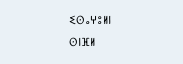ⵉⵙⴰⵖⵓⵍⵏ
ⵙⵏⴼⵍ